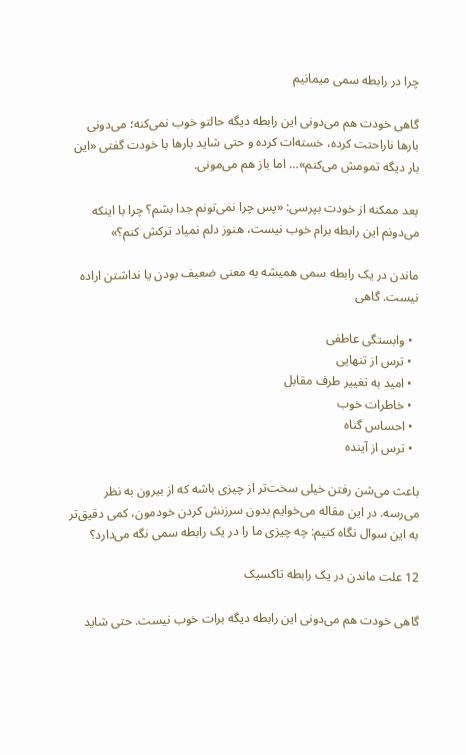چرا در رابطه سمی میمانیم

گاهی خودت هم می‌دونی این رابطه دیگه حالتو خوب نمی‌کنه؛ می‌دونی بارها ناراحتت کرده، خسته‌ات کرده و حتی شاید بارها با خودت گفتی «این بار دیگه تمومش می‌کنم»… اما باز هم می‌مونی.

بعد ممکنه از خودت بپرسی: «پس چرا نمی‌تونم جدا بشم؟ چرا با اینکه می‌دونم این رابطه برام خوب نیست، هنوز دلم نمیاد ترکش کنم؟»

ماندن در یک رابطه سمی همیشه به معنی ضعیف بودن یا نداشتن اراده نیست. گاهی

  • وابستگی عاطفی
  • ترس از تنهایی
  • امید به تغییر طرف مقابل
  • خاطرات خوب
  • احساس گناه
  • ترس از آینده

باعث می‌شن رفتن خیلی سخت‌تر از چیزی باشه که از بیرون به نظر می‌رسه. در این مقاله می‌خوایم بدون سرزنش کردن خودمون، کمی دقیق‌تر به این سوال نگاه کنیم: چه چیزی ما را در یک رابطه سمی نگه می‌دارد؟

12 علت ماندن در یک رابطه تاکسیک

گاهی خودت هم می‌دونی این رابطه دیگه برات خوب نیست. حتی شاید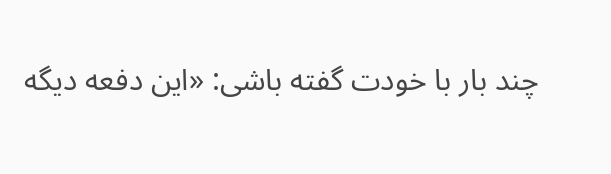چند بار با خودت گفته باشی: «این دفعه دیگه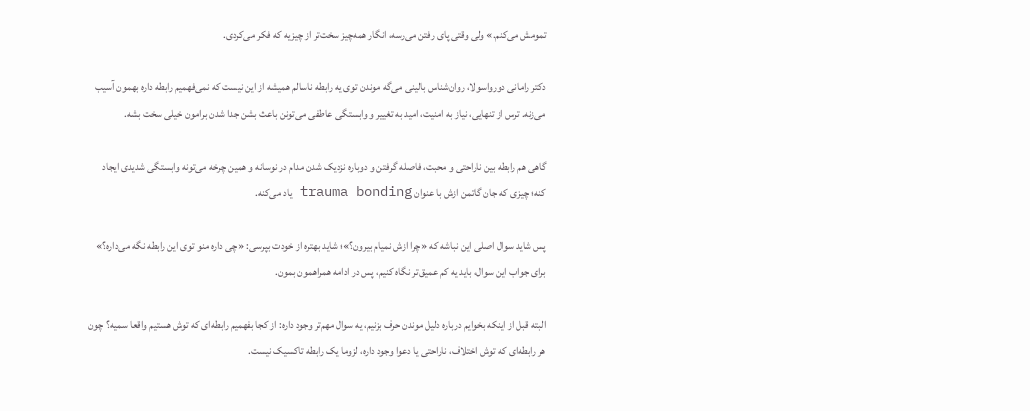تمومش می‌کنم.» ولی وقتی پای رفتن می‌رسه، انگار همه‌چیز سخت‌تر از چیزیه که فکر می‌کردی.

دکتر رامانی دورواسولا، روان‌شناس بالینی می‌گه موندن توی یه رابطه ناسالم همیشه از این نیست که نمی‌فهمیم رابطه داره بهمون آسیب می‌زنه. ترس از تنهایی، نیاز به امنیت، امید به تغییر و وابستگی عاطفی می‌تونن باعث بشن جدا شدن برامون خیلی سخت بشه.

گاهی هم رابطه بین ناراحتی و محبت، فاصله گرفتن و دوباره نزدیک شدن مدام در نوسانه و همین چرخه می‌تونه وابستگی شدیدی ایجاد کنه؛ چیزی که جان گاتمن ازش با عنوان trauma bonding یاد می‌کنه.

پس شاید سوال اصلی این نباشه که «چرا ازش نمیام بیرون؟»؛ شاید بهتره از خودت بپرسی: «چی داره منو توی این رابطه نگه می‌داره؟» برای جواب این سوال، باید یه کم عمیق‌تر نگاه کنیم، پس در ادامه همراهمون بمون.

البته قبل از اینکه بخوایم درباره دلیل موندن حرف بزنیم، یه سوال مهم‌تر وجود داره: از کجا بفهمیم رابطه‌ای که توش هستیم واقعا سمیه؟ چون هر رابطه‌ای که توش اختلاف، ناراحتی یا دعوا وجود داره، لزوما یک رابطه تاکسیک نیست.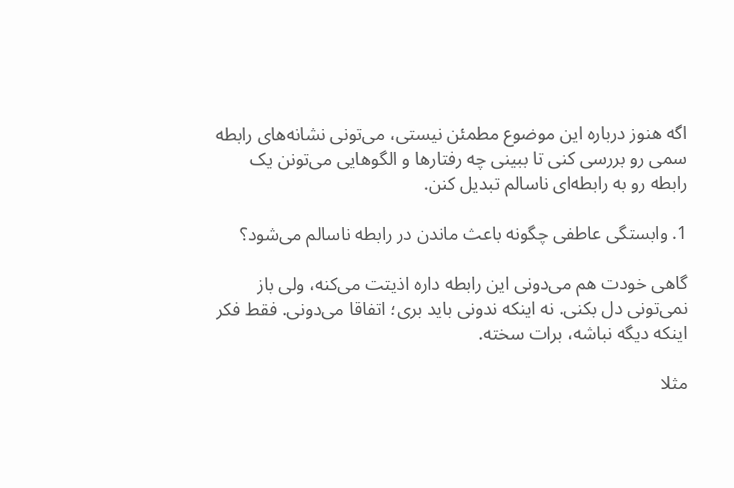اگه هنوز درباره این موضوع مطمئن نیستی، می‌تونی نشانه‌های رابطه سمی رو بررسی کنی تا ببینی چه رفتارها و الگوهایی می‌تونن یک رابطه رو به رابطه‌ای ناسالم تبدیل کنن.

1. وابستگی عاطفی چگونه باعث ماندن در رابطه ناسالم می‌شود؟

گاهی خودت هم می‌دونی این رابطه داره اذیتت می‌کنه، ولی باز نمی‌تونی دل بکنی. نه اینکه ندونی باید بری؛ اتفاقا می‌دونی. فقط فکر اینکه دیگه نباشه، برات سخته.

مثلا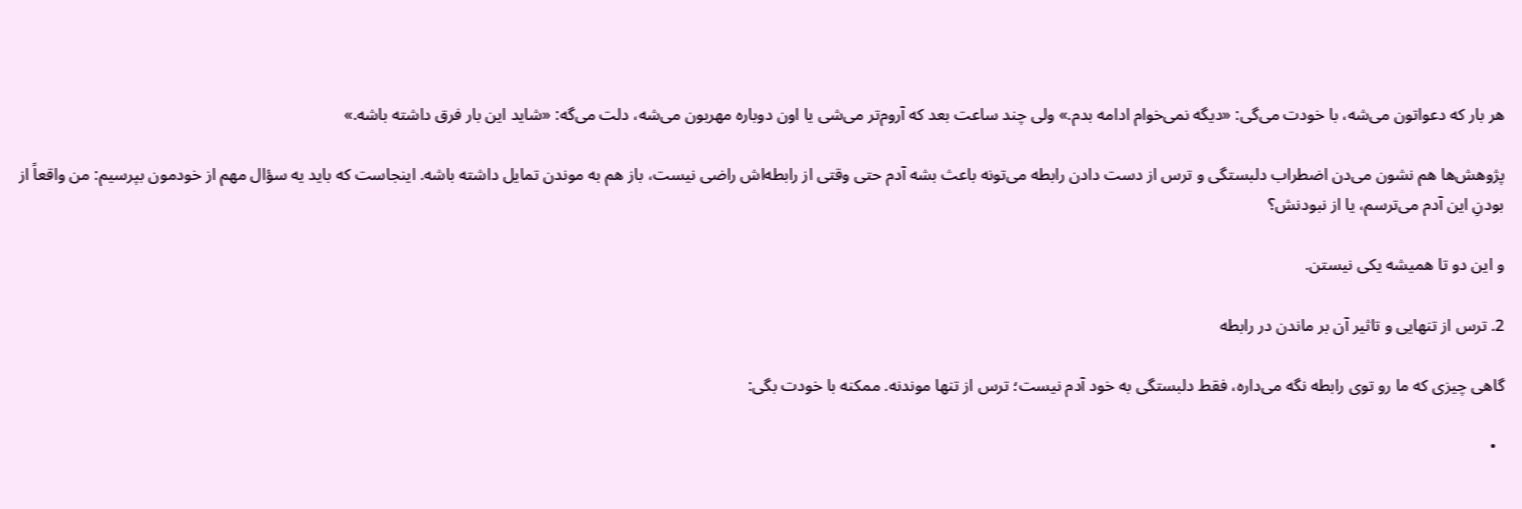هر بار که دعواتون می‌شه، با خودت می‌گی: «دیگه نمی‌خوام ادامه بدم.» ولی چند ساعت بعد که آروم‌تر می‌شی یا اون دوباره مهربون می‌شه، دلت می‌گه: «شاید این بار فرق داشته باشه.»

پژوهش‌ها هم نشون می‌دن اضطراب دلبستگی و ترس از دست دادن رابطه می‌تونه باعث بشه آدم حتی وقتی از رابطه‌اش راضی نیست، باز هم به موندن تمایل داشته باشه. اینجاست که باید یه سؤال مهم از خودمون بپرسیم: من واقعاً از بودنِ این آدم می‌ترسم، یا از نبودنش؟

و این دو تا همیشه یکی نیستن.

2. ترس از تنهایی و تاثیر آن بر ماندن در رابطه

گاهی چیزی که ما رو توی رابطه نگه می‌داره، فقط دلبستگی به خود آدم نیست؛ ترس از تنها موندنه. ممکنه با خودت بگی:

  •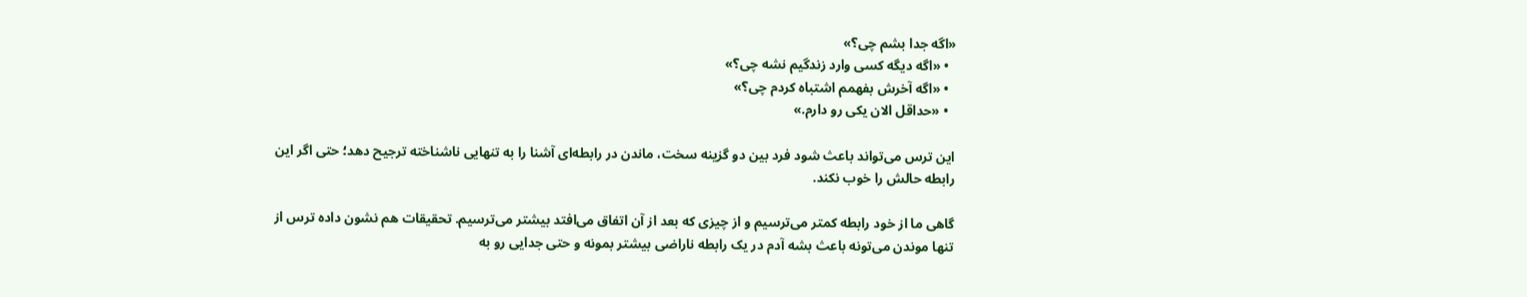«اگه جدا بشم چی؟»
  • «اگه دیگه کسی وارد زندگیم نشه چی؟»
  • «اگه آخرش بفهمم اشتباه کردم چی؟»
  • «حداقل الان یکی رو دارم.»

این ترس می‌تواند باعث شود فرد بین دو گزینه سخت، ماندن در رابطه‌ای آشنا را به تنهایی ناشناخته ترجیح دهد؛ حتی اگر این رابطه حالش را خوب نکند.

گاهی ما از خود رابطه کمتر می‌ترسیم و از چیزی که بعد از آن اتفاق می‌افتد بیشتر می‌ترسیم. تحقیقات هم نشون داده ترس از تنها موندن می‌تونه باعث بشه آدم در یک رابطه ناراضی بیشتر بمونه و حتی جدایی رو به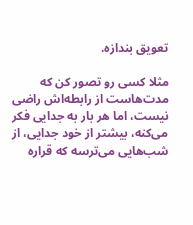تعویق بندازه.

مثلا کسی رو تصور کن که مدت‌هاست از رابطه‌اش راضی نیست، اما هر بار به جدایی فکر می‌کنه، بیشتر از خود جدایی، از شب‌هایی می‌ترسه که قراره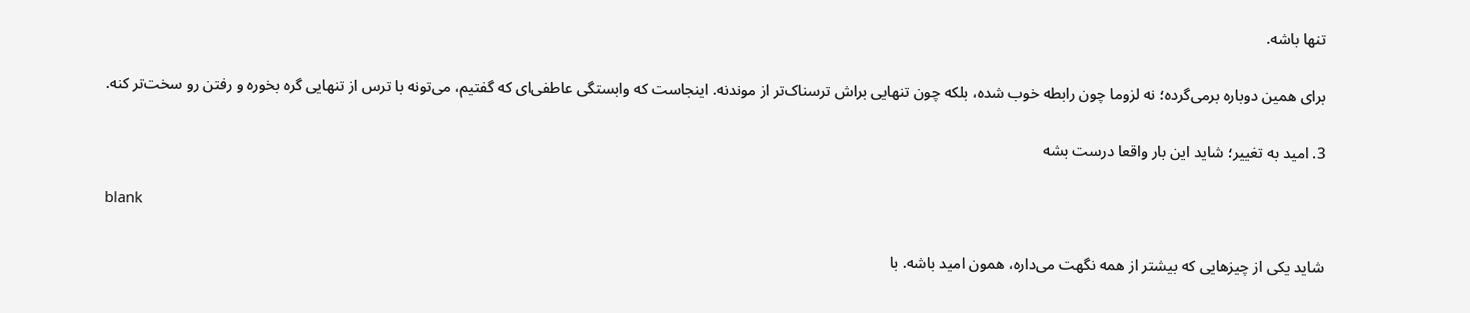تنها باشه.

برای همین دوباره برمی‌گرده؛ نه لزوما چون رابطه خوب شده، بلکه چون تنهایی براش ترسناک‌تر از موندنه. اینجاست که وابستگی عاطفی‌ای که گفتیم، می‌تونه با ترس از تنهایی گره بخوره و رفتن رو سخت‌تر کنه.

3. امید به تغییر؛ شاید این بار واقعا درست بشه

blank

شاید یکی از چیزهایی که بیشتر از همه نگهت می‌داره، همون امید باشه. با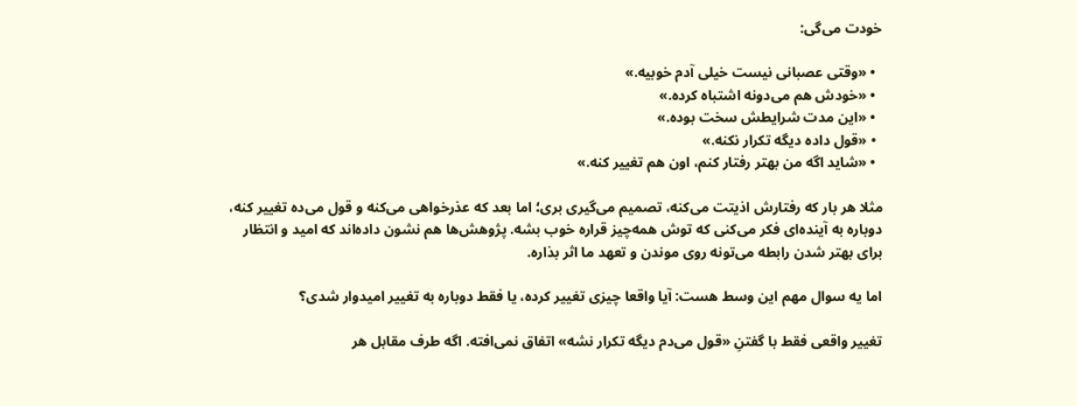خودت می‌گی:

  • «وقتی عصبانی نیست خیلی آدم خوبیه.»
  • «خودش هم می‌دونه اشتباه کرده.»
  • «این مدت شرایطش سخت بوده.»
  • «قول داده دیگه تکرار نکنه.»
  • «شاید اگه من بهتر رفتار کنم، اون هم تغییر کنه.»

مثلا هر بار که رفتارش اذیتت می‌کنه، تصمیم می‌گیری بری؛ اما بعد که عذرخواهی می‌کنه و قول می‌ده تغییر کنه، دوباره به آینده‌ای فکر می‌کنی که توش همه‌چیز قراره خوب بشه. پژوهش‌ها هم نشون داده‌اند که امید و انتظار برای بهتر شدن رابطه می‌تونه روی موندن و تعهد ما اثر بذاره.

اما یه سوال مهم این وسط هست: آیا واقعا چیزی تغییر کرده، یا فقط دوباره به تغییر امیدوار شدی؟

تغییر واقعی فقط با گفتنِ «قول می‌دم دیگه تکرار نشه» اتفاق نمی‌افته. اگه طرف مقابل هر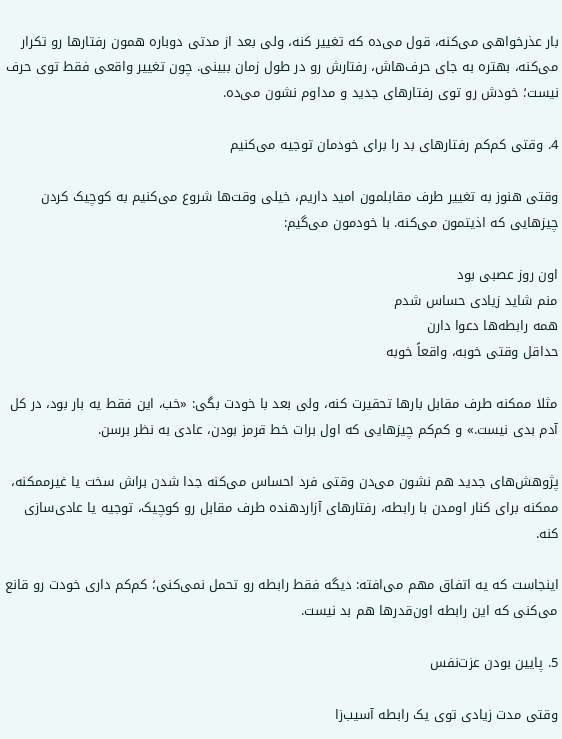بار عذرخواهی می‌کنه، قول می‌ده که تغییر کنه، ولی بعد از مدتی دوباره همون رفتارها رو تکرار می‌کنه، بهتره به جای حرف‌هاش، رفتارش رو در طول زمان ببینی. چون تغییر واقعی فقط توی حرف نیست؛ خودش رو توی رفتارهای جدید و مداوم نشون می‌ده.

4. وقتی کم‌کم رفتارهای بد را برای خودمان توجیه می‌کنیم

وقتی هنوز به تغییر طرف مقابلمون امید داریم، خیلی وقت‌ها شروع می‌کنیم به کوچیک کردن چیزهایی که اذیتمون می‌کنه. با خودمون می‌گیم:

اون روز عصبی بود
منم شاید زیادی حساس شدم
همه رابطه‌ها دعوا دارن
حداقل وقتی خوبه، واقعاً خوبه

مثلا ممکنه طرف مقابل بارها تحقیرت کنه، ولی بعد با خودت بگی: «خب، این فقط یه بار بود، در کل آدم بدی نیست.» و کم‌کم چیزهایی که اول برات خط قرمز بودن، عادی به نظر برسن.

پژوهش‌های جدید هم نشون می‌دن وقتی فرد احساس می‌کنه جدا شدن براش سخت یا غیرممکنه، ممکنه برای کنار اومدن با رابطه، رفتارهای آزاردهنده طرف مقابل رو کوچیک، توجیه یا عادی‌سازی کنه.

اینجاست که یه اتفاق مهم می‌افته: دیگه فقط رابطه رو تحمل نمی‌کنی؛ کم‌کم داری خودت رو قانع می‌کنی که این رابطه اون‌قدرها هم بد نیست.

5. پایین بودن عزت‌نفس

وقتی مدت زیادی توی یک رابطه آسیب‌زا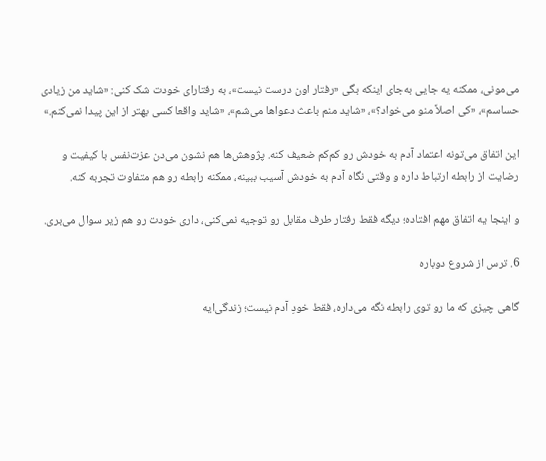می‌مونی، ممکنه یه جایی به‌جای اینکه بگی «رفتار اون درست نیست»، به رفتارای خودت شک کنی: «شاید من زیادی حساسم»، «کی اصلاً منو می‌خواد؟»، «شاید منم باعث دعواها می‌شم»، «شاید واقعا کسی بهتر از این پیدا نمی‌کنم.»

این اتفاق می‌تونه اعتماد آدم به خودش رو کم‌کم ضعیف کنه. پژوهش‌ها هم نشون می‌دن عزت‌نفس با کیفیت و رضایت از رابطه ارتباط داره و وقتی نگاه آدم به خودش آسیب ببینه، ممکنه رابطه رو هم متفاوت تجربه کنه.

و اینجا یه اتفاق مهم افتاده؛ دیگه فقط رفتار طرف مقابل رو توجیه نمی‌کنی، داری خودت رو هم زیر سوال می‌بری.

6. ترس از شروع دوباره

گاهی چیزی که ما رو توی رابطه نگه می‌داره، فقط خودِ آدم نیست؛ زندگی‌ایه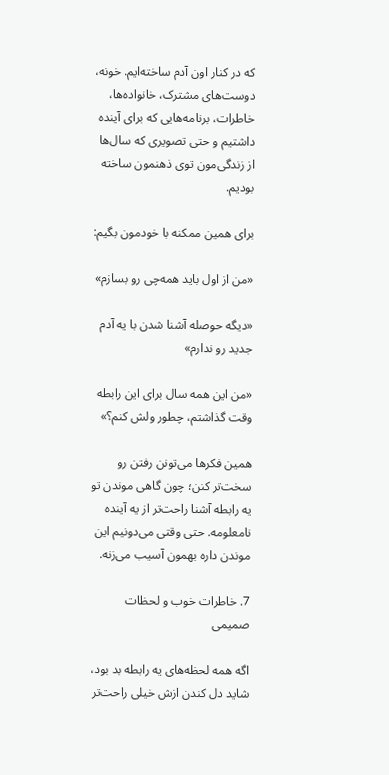که در کنار اون آدم ساخته‌ایم. خونه، دوست‌های مشترک، خانواده‌ها، خاطرات، برنامه‌هایی که برای آینده داشتیم و حتی تصویری که سال‌ها از زندگی‌مون توی ذهنمون ساخته بودیم.

برای همین ممکنه با خودمون بگیم:

«من از اول باید همه‌چی رو بسازم»

«دیگه حوصله آشنا شدن با یه آدم جدید رو ندارم»

«من این همه سال برای این رابطه وقت گذاشتم، چطور ولش کنم؟»

همین فکرها می‌تونن رفتن رو سخت‌تر کنن؛ چون گاهی موندن تو یه رابطه آشنا راحت‌تر از یه آینده نامعلومه. حتی وقتی می‌دونیم این موندن داره بهمون آسیب می‌زنه.

7. خاطرات خوب و لحظات صمیمی

اگه همه لحظه‌های یه رابطه بد بود، شاید دل کندن ازش خیلی راحت‌تر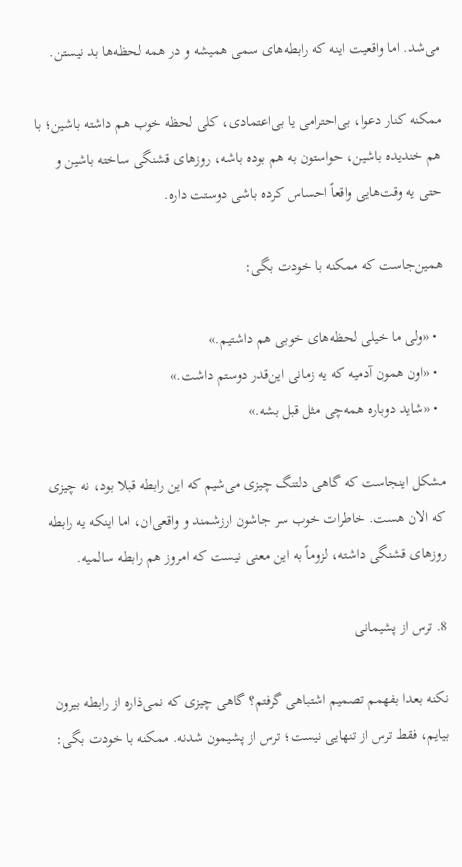می‌شد. اما واقعیت اینه که رابطه‌های سمی همیشه و در همه لحظه‌ها بد نیستن.

ممکنه کنار دعوا، بی‌احترامی یا بی‌اعتمادی، کلی لحظه خوب هم داشته باشین؛ با هم خندیده باشین، حواستون به هم بوده باشه، روزهای قشنگی ساخته باشین و حتی یه وقت‌هایی واقعاً احساس کرده باشی دوستت داره.

همین‌جاست که ممکنه با خودت بگی:

  • «ولی ما خیلی لحظه‌های خوبی هم داشتیم.»
  • «اون همون آدمیه که یه زمانی این‌قدر دوستم داشت.»
  • «شاید دوباره همه‌چی مثل قبل بشه.»

مشکل اینجاست که گاهی دلتنگ چیزی می‌شیم که این رابطه قبلا بود، نه چیزی که الان هست. خاطرات خوب سر جاشون ارزشمند و واقعی‌ان، اما اینکه یه رابطه روزهای قشنگی داشته، لزوماً به این معنی نیست که امروز هم رابطه سالمیه.

8. ترس از پشیمانی

نکنه بعدا بفهمم تصمیم اشتباهی گرفتم؟ گاهی چیزی که نمی‌ذاره از رابطه بیرون بیایم، فقط ترس از تنهایی نیست؛ ترس از پشیمون شدنه. ممکنه با خودت بگی: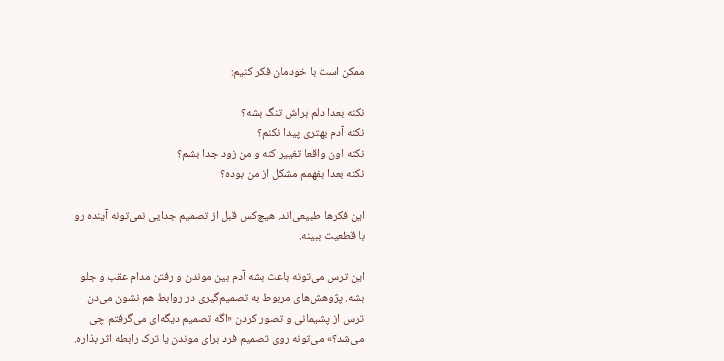ممکن است با خودمان فکر کنیم:

نکنه بعدا دلم براش تنگ بشه؟
نکنه آدم بهتری پیدا نکنم؟
نکنه اون واقعا تغییر کنه و من زود جدا بشم؟
نکنه بعدا بفهمم مشکل از من بوده؟

این فکرها طبیعی‌اند. هیچ‌کس قبل از تصمیم جدایی نمی‌تونه آینده رو با قطعیت ببینه.

این ترس می‌تونه باعث بشه آدم بین موندن و رفتن مدام عقب و جلو بشه. پژوهش‌های مربوط به تصمیم‌گیری در روابط هم نشون می‌دن ترس از پشیمانی و تصور کردن «اگه تصمیم دیگه‌ای می‌گرفتم چی می‌شد؟» می‌تونه روی تصمیم فرد برای موندن یا ترک رابطه اثر بذاره.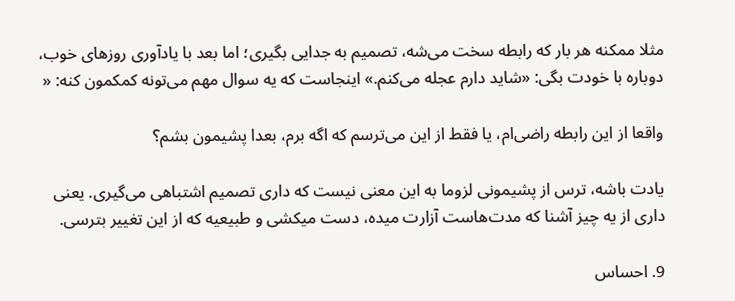مثلا ممکنه هر بار که رابطه سخت می‌شه، تصمیم به جدایی بگیری؛ اما بعد با یادآوری روزهای خوب، دوباره با خودت بگی: «شاید دارم عجله می‌کنم.» اینجاست که یه سوال مهم می‌تونه کمکمون کنه: «

واقعا از این رابطه راضی‌ام، یا فقط از این می‌ترسم که اگه برم، بعدا پشیمون بشم؟

یادت باشه، ترس از پشیمونی لزوما به این معنی نیست که داری تصمیم اشتباهی می‌گیری. یعنی داری از یه چیز آشنا که مدت‌هاست آزارت میده، دست میکشی و طبیعیه که از این تغییر بترسی.

9. احساس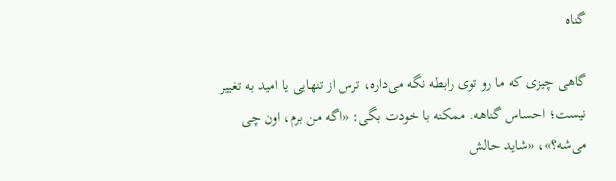گناه

گاهی چیزی که ما رو توی رابطه نگه می‌داره، ترس از تنهایی یا امید به تغییر نیست؛ احساس گناهه. ممکنه با خودت بگی: «اگه من برم، اون چی می‌شه؟»، «شاید حالش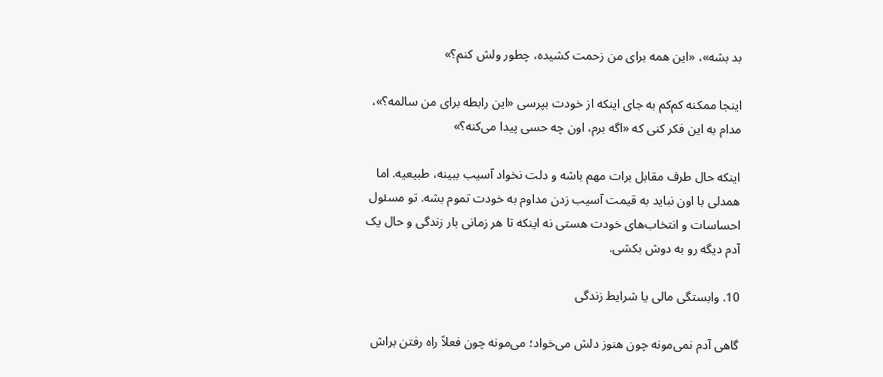بد بشه»، «این همه برای من زحمت کشیده، چطور ولش کنم؟»

اینجا ممکنه کم‌کم به جای اینکه از خودت بپرسی «این رابطه برای من سالمه؟»، مدام به این فکر کنی که «اگه برم، اون چه حسی پیدا می‌کنه؟»

اینکه حال طرف مقابل برات مهم باشه و دلت نخواد آسیب ببینه، طبیعیه. اما همدلی با اون نباید به قیمت آسیب زدن مداوم به خودت تموم بشه. تو مسئول احساسات و انتخاب‌های خودت هستی نه اینکه تا هر زمانی بار زندگی و حال یک آدم دیگه رو به دوش بکشی.

10. وابستگی مالی یا شرایط زندگی

گاهی آدم نمی‌مونه چون هنوز دلش می‌خواد؛ می‌مونه چون فعلاً راه رفتن براش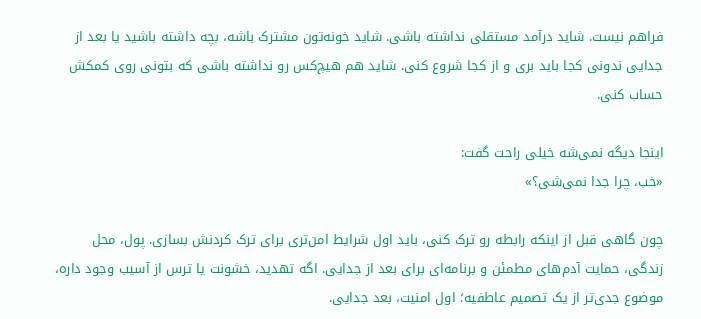فراهم نیست. شاید درآمد مستقلی نداشته باشی. شاید خونه‌تون مشترک باشه، بچه داشته باشید یا بعد از جدایی ندونی کجا باید بری و از کجا شروع کنی. شاید هم هیچ‌کس رو نداشته باشی که بتونی روی کمکش حساب کنی.

اینجا دیگه نمی‌شه خیلی راحت گفت:
«خب، چرا جدا نمی‌شی؟»

چون گاهی قبل از اینکه رابطه رو ترک کنی، باید اول شرایط امن‌تری برای ترک کردنش بسازی. پول، محل زندگی، حمایت آدم‌های مطمئن و برنامه‌ای برای بعد از جدایی. اگه تهدید، خشونت یا ترس از آسیب وجود داره، موضوع جدی‌تر از یک تصمیم عاطفیه؛ اول امنیت، بعد جدایی.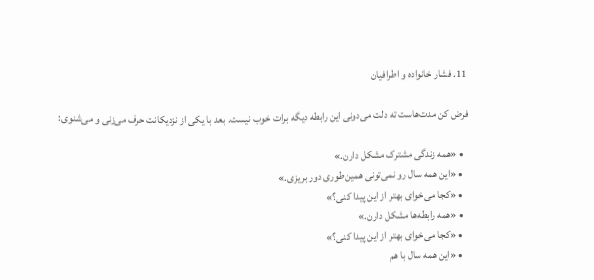11. فشار خانواده و اطرافیان

فرض کن مدت‌هاست ته دلت می‌دونی این رابطه دیگه برات خوب نیست. بعد با یکی از نزدیکانت حرف می‌زنی و می‌شنوی:

  • «همه زندگی مشترک مشکل دارن.»
  • «این همه سال رو نمی‌تونی همین‌طوری دور بریزی.»
  • «کجا می‌خوای بهتر از این پیدا کنی؟»
  • «همه رابطه‌ها مشکل دارن.»
  • «کجا می‌خوای بهتر از این پیدا کنی؟»
  • «این همه سال با هم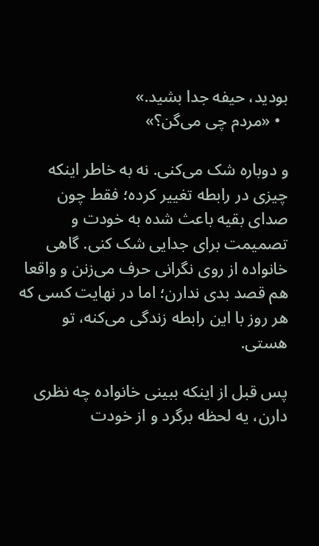بودید، حیفه جدا بشید.»
  • «مردم چی می‌گن؟»

و دوباره شک می‌کنی. نه به خاطر اینکه چیزی در رابطه تغییر کرده؛ فقط چون صدای بقیه باعث شده به خودت و تصمیمت برای جدایی شک کنی. گاهی خانواده از روی نگرانی حرف می‌زنن و واقعا هم قصد بدی ندارن؛ اما در نهایت کسی که هر روز با این رابطه زندگی می‌کنه، تو هستی.

پس قبل از اینکه ببینی خانواده چه نظری دارن، یه لحظه برگرد و از خودت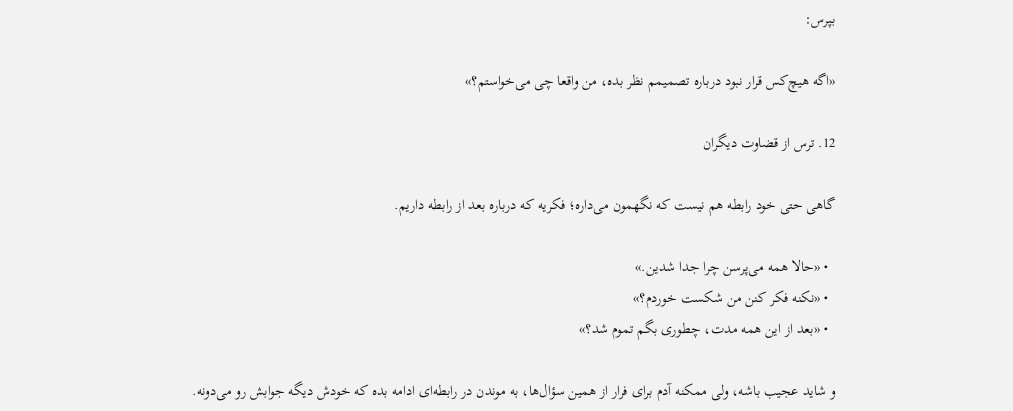بپرس:

«اگه هیچ‌کس قرار نبود درباره تصمیمم نظر بده، من واقعا چی می‌خواستم؟»

12. ترس از قضاوت دیگران

گاهی حتی خود رابطه هم نیست که نگهمون می‌داره؛ فکریه که درباره بعد از رابطه داریم.

  • «حالا همه می‌پرسن چرا جدا شدین.»
  • «نکنه فکر کنن من شکست خوردم؟»
  • «بعد از این همه مدت، چطوری بگم تموم شد؟»

و شاید عجیب باشه، ولی ممکنه آدم برای فرار از همین سؤال‌ها، به موندن در رابطه‌ای ادامه بده که خودش دیگه جوابش رو می‌دونه.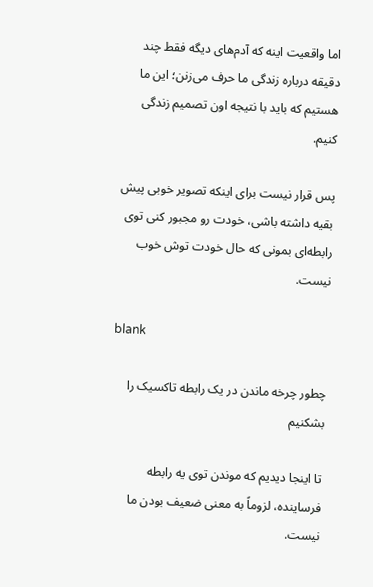اما واقعیت اینه که آدم‌های دیگه فقط چند دقیقه درباره زندگی ما حرف می‌زنن؛ این ما هستیم که باید با نتیجه اون تصمیم زندگی کنیم.

پس قرار نیست برای اینکه تصویر خوبی پیش بقیه داشته باشی، خودت رو مجبور کنی توی رابطه‌ای بمونی که حال خودت توش خوب نیست.

blank

چطور چرخه ماندن در یک رابطه تاکسیک را بشکنیم

تا اینجا دیدیم که موندن توی یه رابطه فرساینده، لزوماً به معنی ضعیف بودن ما نیست.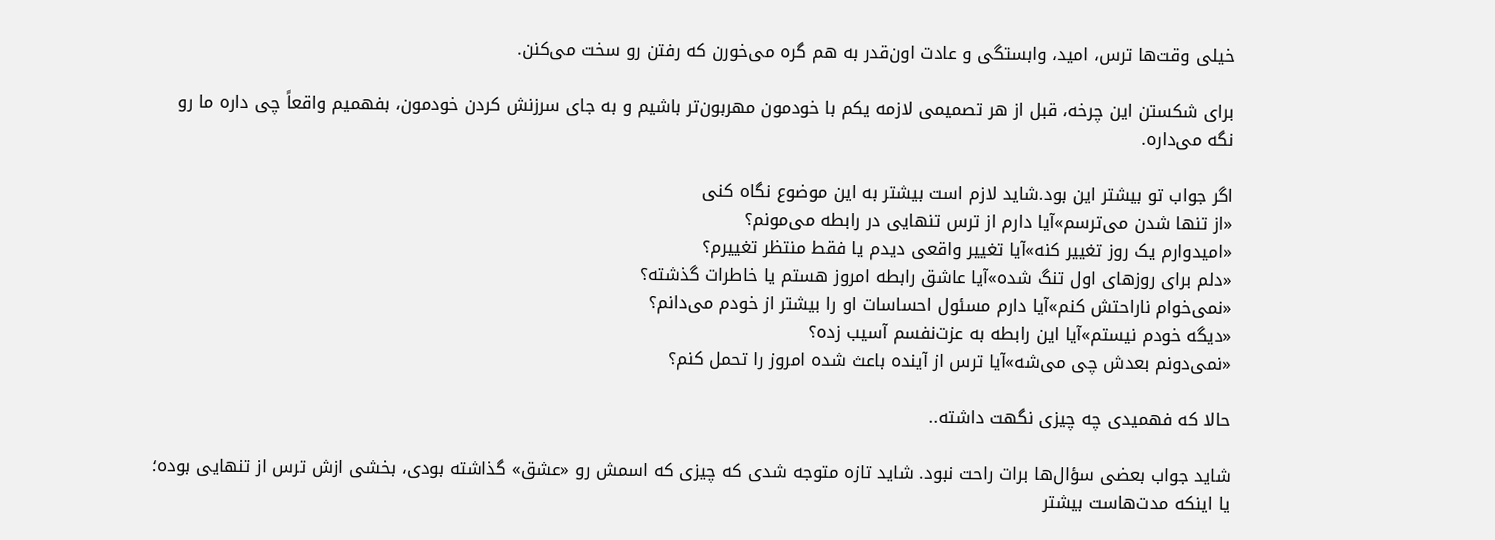خیلی وقت‌ها ترس، امید، وابستگی و عادت اون‌قدر به هم گره می‌خورن که رفتن رو سخت می‌کنن.

برای شکستن این چرخه، قبل از هر تصمیمی لازمه یکم با خودمون مهربون‌تر باشیم و به جای سرزنش کردن خودمون، بفهمیم واقعاً چی داره ما رو نگه می‌داره.

اگر جواب تو بیشتر این بود.شاید لازم است بیشتر به این موضوع نگاه کنی
«از تنها شدن می‌ترسم»آیا دارم از ترس تنهایی در رابطه می‌مونم؟
«امیدوارم یک روز تغییر کنه»آیا تغییر واقعی دیدم یا فقط منتظر تغییرم؟
«دلم برای روزهای اول تنگ شده»آیا عاشق رابطه امروز هستم یا خاطرات گذشته؟
«نمی‌خوام ناراحتش کنم»آیا دارم مسئول احساسات او را بیشتر از خودم می‌دانم؟
«دیگه خودم نیستم»آیا این رابطه به عزت‌نفسم آسیب زده؟
«نمی‌دونم بعدش چی می‌شه»آیا ترس از آینده باعث شده امروز را تحمل کنم؟

حالا که فهمیدی چه چیزی نگهت داشته..

شاید جواب بعضی سؤال‌ها برات راحت نبود. شاید تازه متوجه شدی که چیزی که اسمش رو «عشق» گذاشته بودی، بخشی ازش ترس از تنهایی بوده؛ یا اینکه مدت‌هاست بیشتر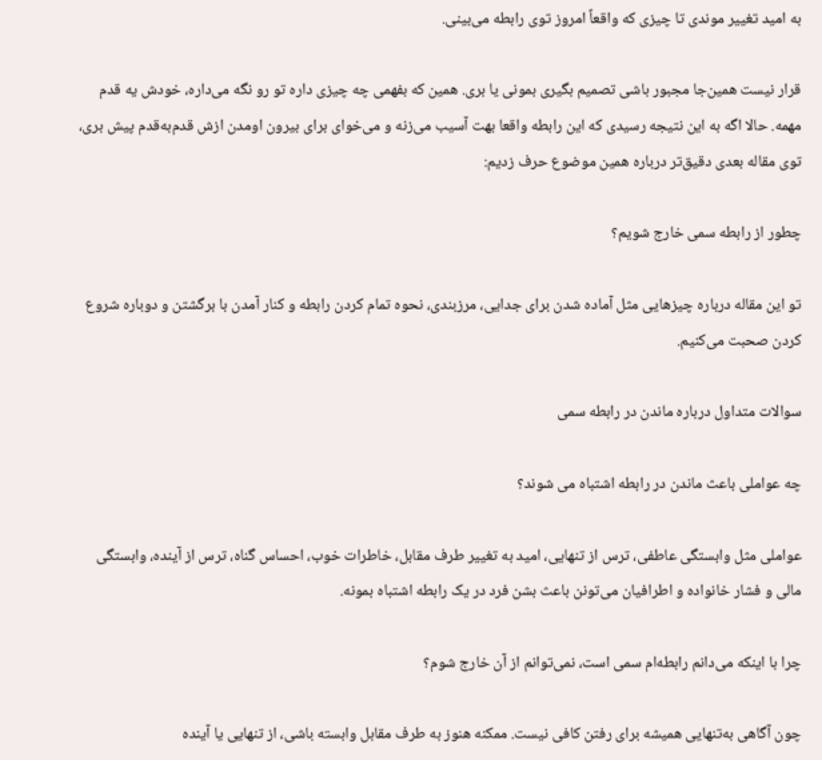به امید تغییر موندی تا چیزی که واقعاً امروز توی رابطه می‌بینی.

قرار نیست همین‌جا مجبور باشی تصمیم بگیری بمونی یا بری. همین که بفهمی چه چیزی داره تو رو نگه می‌داره، خودش یه قدم مهمه. حالا اگه به این نتیجه رسیدی که این رابطه واقعا بهت آسیب می‌زنه و می‌خوای برای بیرون اومدن ازش قدم‌به‌قدم پیش بری، توی مقاله بعدی دقیق‌تر درباره همین موضوع حرف زدیم:

چطور از رابطه سمی خارج شویم؟

تو این مقاله درباره چیزهایی مثل آماده شدن برای جدایی، مرزبندی، نحوه تمام کردن رابطه و کنار آمدن با برگشتن و دوباره شروع کردن صحبت می‌کنیم.

سوالات متداول درباره ماندن در رابطه سمی

چه عواملی باعث ماندن در رابطه اشتباه می شوند؟

عواملی مثل وابستگی عاطفی، ترس از تنهایی، امید به تغییر طرف مقابل، خاطرات خوب، احساس گناه، ترس از آینده، وابستگی مالی و فشار خانواده و اطرافیان می‌تونن باعث بشن فرد در یک رابطه اشتباه بمونه.

چرا با اینکه می‌دانم رابطه‌ام سمی است، نمی‌توانم از آن خارج شوم؟

چون آگاهی به‌تنهایی همیشه برای رفتن کافی نیست. ممکنه هنوز به طرف مقابل وابسته باشی، از تنهایی یا آینده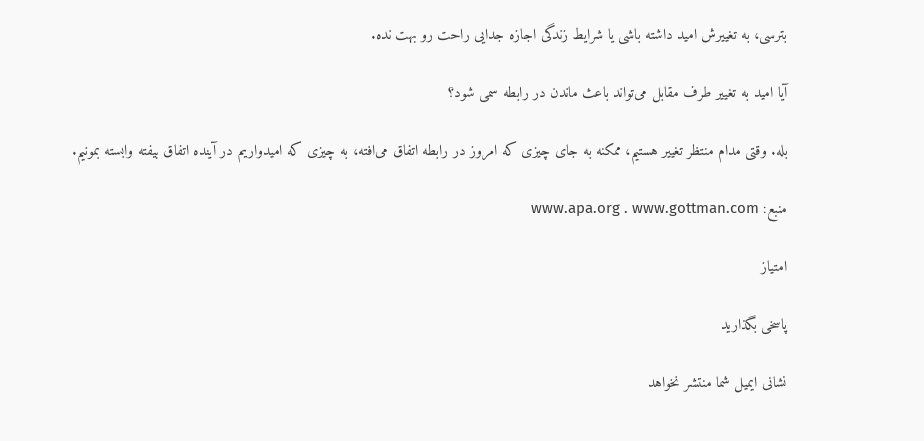بترسی، به تغییرش امید داشته باشی یا شرایط زندگی اجازه جدایی راحت رو بهت نده.

آیا امید به تغییر طرف مقابل می‌تواند باعث ماندن در رابطه سمی شود؟

بله. وقتی مدام منتظر تغییر هستیم، ممکنه به جای چیزی که امروز در رابطه اتفاق می‌افته، به چیزی که امیدواریم در آینده اتفاق بیفته وابسته بمونیم.

منبع: www.apa.org . www.gottman.com

امتیاز

پاسخی بگذارید

نشانی ایمیل شما منتشر نخواهد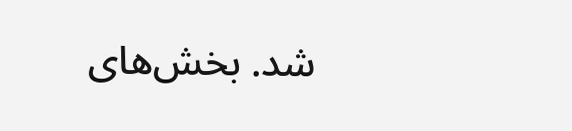شد. بخش‌های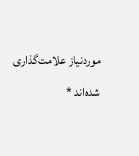موردنیاز علامت‌گذاری شده‌اند *